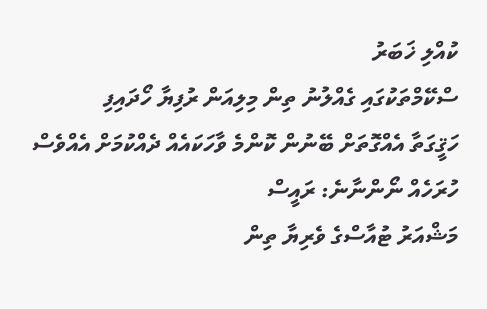ކުއްލި ޚަބަރު
ސްކޭމްތަކުގައި ގެއްލުނު ތިން މިލިއަން ރުފިޔާ ހޯދައިފި
ހަޤީގަތާ އެއްގޮތަށް ބޭނުން ކޮންމެ ވާހަކައެއް ދެއްކުމަށް އެއްވެސް ހުރަހެއް ނޯންނާނެ: ރައީސް
މަޝްއަރު ޓުއާސްގެ ވެރިޔާ ތިން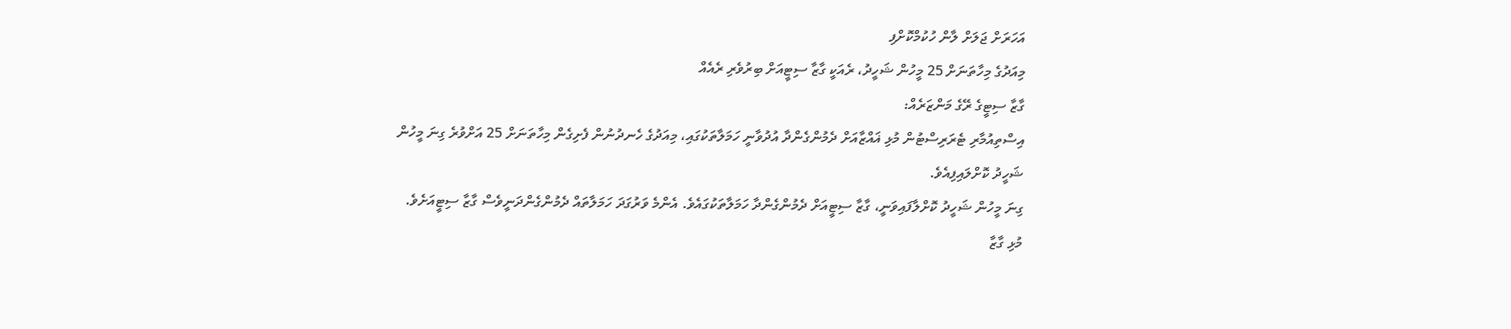އަހަރަށް ޖަލަށް ލާން ހުކުމްކޮށްފި
މިއަދުގެ މިހާތަނަށް 25 މީހުން ޝަހީދު، ރެއަކީ ގާޒާ ސިޓީއަށް ބިރުވެރި ރެއެއް
ގާޒާ ސިޓީގެ ރޭގެ މަންޒަރެއް:
އިސްތިއުމާރި ޓެރަރިސްޓުން މުޅި ޣައްޒާއަށް ދެމުންގެންދާ އުދުވާނީ ހަމަލާތަކުގައި، މިއަދުގެ ހެނދުނުން ފެށިގެން މިހާތަނަށް 25 އަށްވުރެ ގިނަ މީހުން ޝަހީދު ކޮށްލައިފިއެވެ.
ގިނަ މީހުން ޝަހީދު ކޮށްލާފައިވަނީ، ގާޒާ ސިޓީއަށް ދެމުންގެންދާ ހަމަލާތަކުގައެވެ. އެންމެ ވަރުގަދަ ހަމަލާތައް ދެމުންގެންދަނީވެސް ގާޒާ ސިޓީއަށެވެ.
މުޅި ގާޒާ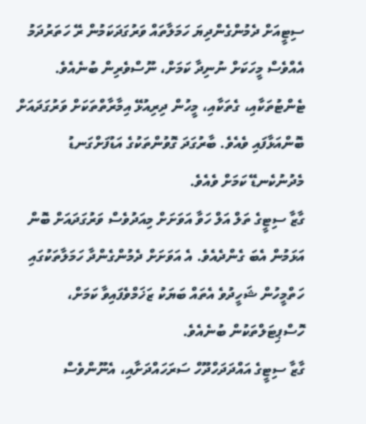ސިޓީއަށް ދެމުންގެންދިޔަ ހަމަލާތައް ވަރުގަދަކަމުން ރޭ ހަތަރުދަމު އެއްވެސް މީހަކަށް ނުނިދާ ކަމަށް، ނޫސްވެރިން ބުނެއެވެ.
ޓެންޓުތަކާއި، ގެތަކާއި، މީހުން ދިރިއުޅޭ އިމާރާތްތަކަށް ވަރުގަދައަށް ބޮންއަޅާފައި ވެއެވެ. ބާރުގަދަ ގޮވުންތަކުގެ އަޑުފަށްގަނޑު މެދުނުކެނޑޭ ކަމަށް ވެއެވެ.
ގާޒާ ސިޓީގެ ތަލް އަލް ހަވާ އަވަށަށް މިއަދުވެސް ވަރުގަދައަށް ބޮން އަޅަމުން އެބަ ގެންދެއެވެ. އެ އަވަށަށް ދެމުންގެންދާ ހަމަލާތަކުގައި ހަތްމީހުން ޝަހީދުވެ އެތައް ބަޔަކު ޒަޚަމްވެފައިވާ ކަމަށް، ހޮސްޕިޓަލްތަކުން ބުނެއެވެ.
ގާޒާ ސިޓީގެ އައްދަދަހްދޫހް ސަރަހައްދަށާއި، އެނޫންވެސް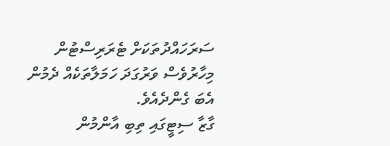ސަރަހައްދުތަކަށް ޓެރަރިސްޓުން މިހާރުވެސް ވަރުގަދަ ހަމަލާތަކެއް ދެމުން އެބަ ގެންދެއެވެ.
ގާޒާ ސިޓީގައި ތިބި އާންމުން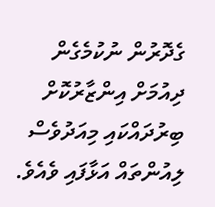ގެދޮރުން ނުކުމެގެން ދިއުމަށް އިންޒާރުކޮށް ބިރުދައްކައި މިއަދުވެސް ލިއުންތައް އަޅާފައި ވެއެވެ.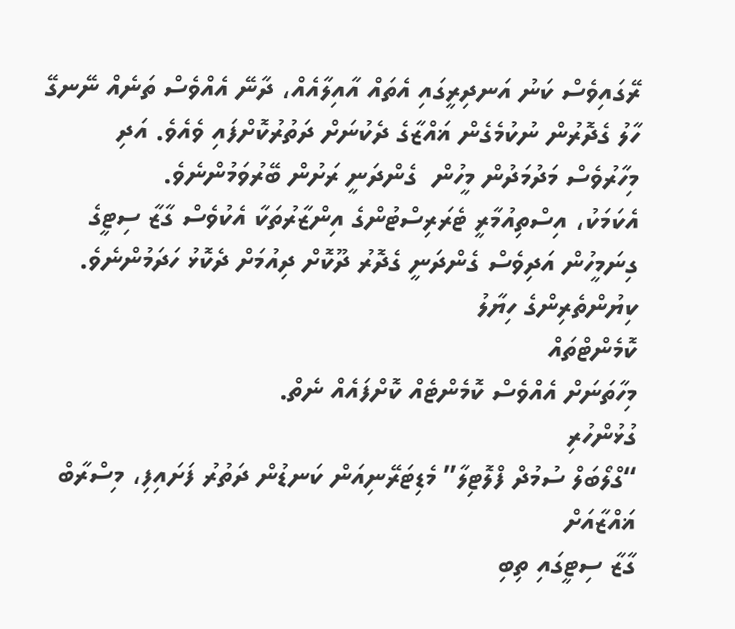ރޭގައިވެސް ކަނު އަނދިރީގައި އެތައް އާއިލާއެއް، ދާނޭ އެއްވެސް ތަނެއް ނޭނގޭ ހާލު ގެދޮރުން ނުކުމެގެން ޣައްޒާގެ ދެކުނަށް ދަތުރުކޮށްފައި ވެއެވެ. އަދި މިހާރުވެސް މަދުމަދުން މީހުން  ގެންދަނީ ރަށުން ބޭރުވަމުންނެވެ.
އެކަމަކު، އިސްތިއުމާރީ ޓެރަރިސްޓުންގެ އިންޒާރުތަކާ އެކުވެސް ގާޒާ ސިޓީގެ ގިނަމީހުން އަދިވެސް ގެންދަނީ ގެދޮރު ދޫކޮށް ދިއުމަށް ދެކޮޅު ހަދަމުންނެވެ.
ކިޔުންތެރިންގެ ހިޔާލު
ކޮމެންޓްތައް
މިހާތަނަށް އެއްވެސް ކޮމެންޓެއް ކޮށްފައެއް ނެތް.
ގުޅުންހުރި
“ގްލޯބަލް ސުމުދް ފްލޮޓިލާ” މެޑިޓަރޭނިއަން ކަނޑުން ދަތުރު ފަށައިފި، މިސްރާބް ޣައްޒާއަށް
ގާޒާ ސިޓީގައި ތިބި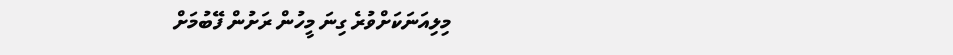މިލިއަނަކަށްވުރެ ގިނަ މީހުން ރަށުން ފޭބުމަށް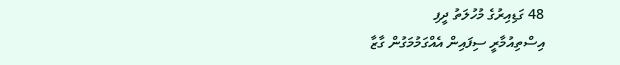48 ގަޑިއިރުގެ މުހުލަތު ދީފި
އިސްތިއުމާރީ ސިފައިން އެއްގަމުމަގުން ގާޒާ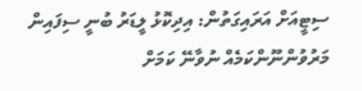ސިޓީއަށް އަރައިގަތުން: އިދިކޮޅު ލީޑަރު ބުނީ ސިފައިން މަރުވުންނޫންކަމެއް ނުވާނޭ ކަމަށް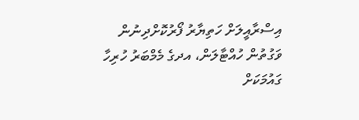އިސްރާއީލަށް ހަތިޔާރު ފޯރުކޮށްދިނުން ވަގުތުން ހުއްޓާލަން، އދގެ މެމްބަރު ހުރިހާ ގައުމަކަށް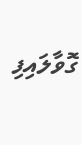ގޮވާލައިފި